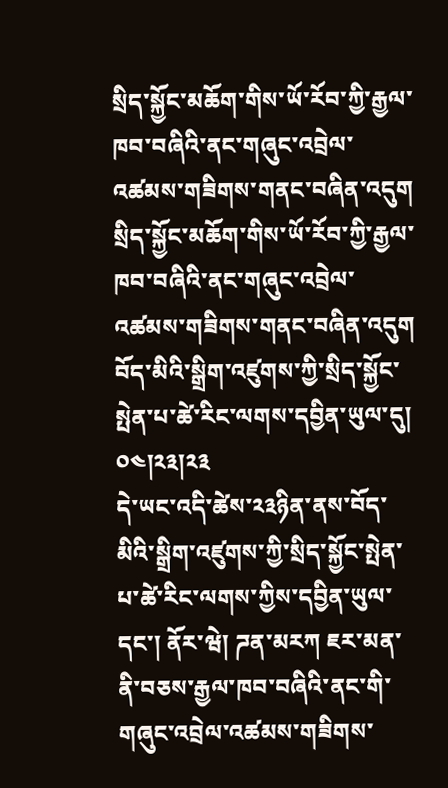སྲིད་སྐྱོང་མཆོག་གིས་ཡོ་རོབ་ཀྱི་རྒྱལ་ཁབ་བཞིའི་ནང་གཞུང་འབྲེལ་འཚམས་གཟིགས་གནང་བཞིན་འདུག
སྲིད་སྐྱོང་མཆོག་གིས་ཡོ་རོབ་ཀྱི་རྒྱལ་ཁབ་བཞིའི་ནང་གཞུང་འབྲེལ་འཚམས་གཟིགས་གནང་བཞིན་འདུག བོད་མིའི་སྒྲིག་འཛུགས་ཀྱི་སྲིད་སྐྱོང་སྤེན་པ་ཚེ་རིང་ལགས་དབྱིན་ཡུལ་དུ། ༠༤།༢༣།༢༣
དེ་ཡང་འདི་ཚེས་༢༣ཉིན་ནས་བོད་མིའི་སྒྲིག་འཛུགས་ཀྱི་སྲིད་སྐྱོང་སྤེན་པ་ཚེ་རིང་ལགས་ཀྱིས་དབྱིན་ཡུལ་དང་། ནོར་ཝེ། ཌན་མརཀ ཇར་མན་ནི་བཅས་རྒྱལ་ཁབ་བཞིའི་ནང་གི་གཞུང་འབྲེལ་འཚམས་གཟིགས་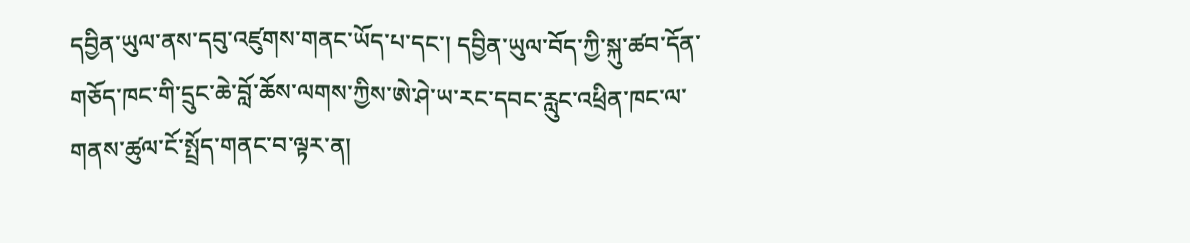དབྱིན་ཡུལ་ནས་དབུ་འཛུགས་གནང་ཡོད་པ་དང་། དབྱིན་ཡུལ་བོད་ཀྱི་སྐུ་ཚབ་དོན་གཅོད་ཁང་གི་དྲུང་ཆེ་བློ་ཆོས་ལགས་ཀྱིས་ཨེ་ཤེ་ཡ་རང་དབང་རླུང་འཕྲིན་ཁང་ལ་གནས་ཚུལ་ངོ་སྤྲོད་གནང་བ་ལྟར་ན།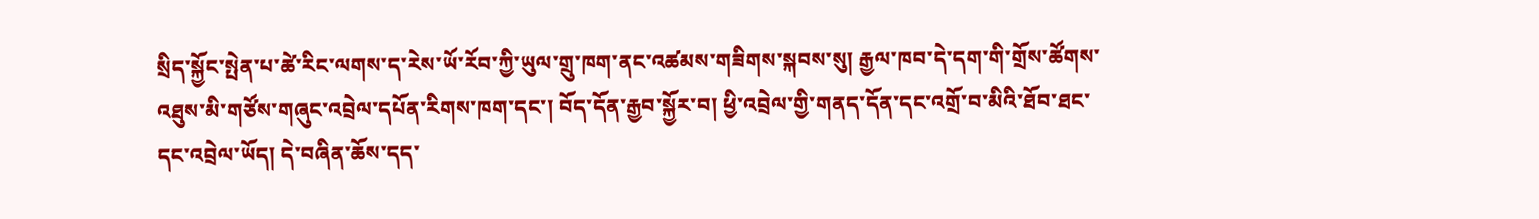སྲིད་སྐྱོང་སྤེན་པ་ཚེ་རིང་ལགས་ད་རེས་ཡོ་རོབ་ཀྱི་ཡུལ་གྲུ་ཁག་ནང་འཚམས་གཟིགས་སྐབས་སུ། རྒྱལ་ཁབ་དེ་དག་གི་གྲོས་ཚོགས་འཐུས་མི་གཙོས་གཞུང་འབྲེལ་དཔོན་རིགས་ཁག་དང་། བོད་དོན་རྒྱབ་སྐྱོར་བ། ཕྱི་འབྲེལ་གྱི་གནད་དོན་དང་འགྲོ་བ་མིའི་ཐོབ་ཐང་དང་འབྲེལ་ཡོད། དེ་བཞིན་ཆོས་དད་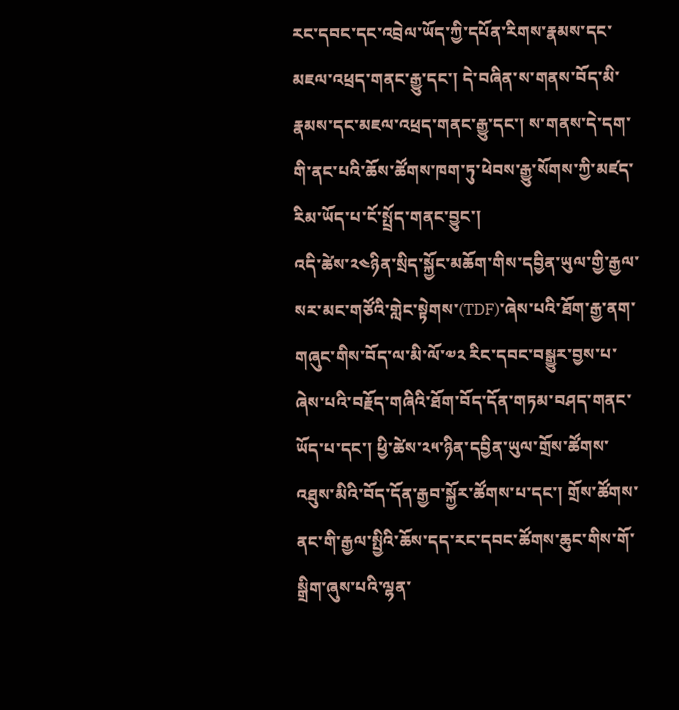རང་དབང་དང་འབྲེལ་ཡོད་ཀྱི་དཔོན་རིགས་རྣམས་དང་མཇལ་འཕྲད་གནང་རྒྱུ་དང་། དེ་བཞིན་ས་གནས་བོད་མི་རྣམས་དང་མཇལ་འཕྲད་གནང་རྒྱུ་དང་། ས་གནས་དེ་དག་གི་ནང་པའི་ཆོས་ཚོགས་ཁག་ཏུ་ཕེབས་རྒྱུ་སོགས་ཀྱི་མཛད་རིམ་ཡོད་པ་ངོ་སྤྲོད་གནང་བྱུང་།
འདི་ཚེས་༢༤ཉིན་སྲིད་སྐྱོང་མཆོག་གིས་དབྱིན་ཡུལ་གྱི་རྒྱལ་སར་མང་གཙོའི་གླེང་སྟེགས་(TDF)་ཞེས་པའི་ཐོག་རྒྱ་ནག་གཞུང་གིས་བོད་ལ་མི་ལོ་༧༢ རིང་དབང་བསྒྱུར་བྱས་པ་ཞེས་པའི་བརྗོད་གཞིའི་ཐོག་བོད་དོན་གཏམ་བཤད་གནང་ཡོད་པ་དང་། ཕྱི་ཚེས་༢༥་ཉིན་དབྱིན་ཡུལ་གྲོས་ཚོགས་འཐུས་མིའི་བོད་དོན་རྒྱབ་སྐྱོར་ཚོགས་པ་དང་། གྲོས་ཚོགས་ནང་གི་རྒྱལ་སྤྱིའི་ཆོས་དད་རང་དབང་ཚོགས་ཆུང་གིས་གོ་སྒྲིག་ཞུས་པའི་ལྷན་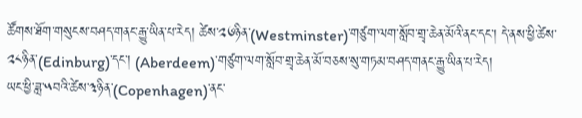ཚོགས་ཐོག་གསུངས་བཤད་གནང་རྒྱུ་ཡིན་པ་རེད། ཚེས་༢༦ཉིན་(Westminster)་གཙུག་ལག་སློབ་གྲྭ་ཆེན་མོའི་ནང་དང་། དེ་ནས་ཕྱི་ཚེས་༢༨ཉིན་(Edinburg)་དང་། (Aberdeem)་གཙུག་ལག་སློབ་གྲྭ་ཆེན་མོ་བཅས་སུ་གཏམ་བཤད་གནང་རྒྱུ་ཡིན་པ་རེད།
ཡང་ཕྱི་ཟླ་༥བའི་ཚེས་༣ཉིན་(Copenhagen)་ནང་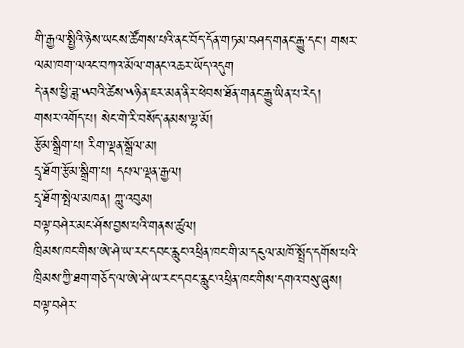གི་རྒྱལ་སྤྱིའི་ཉེས་ཡངས་ཚོགས་པའི་ནང་བོད་དོན་གཏམ་བཤད་གནང་རྒྱུ་དང་། གསར་ལམ་ཁག་ལའང་བཀའ་མོལ་གནང་འཆར་ཡོད་འདུག
དེ་ནས་ཕྱི་ཟླ་༥བའི་ཚེས་༥ཉིན་ཇར་མན་ནིར་ཕེབས་ཐོན་གནང་རྒྱུ་ཡིན་པ་རེད།
གསར་འགོད་པ། སེང་གེ་རི་བསོད་ནམས་ལྷ་མོ།
རྩོམ་སྒྲིག་པ། རིག་ལྡན་སྒྲོལ་མ།
དྲྭ་ཐོག་རྩོམ་སྒྲིག་པ། དཔལ་ལྡན་རྒྱལ།
དྲྭ་ཐོག་སྤེལ་མཁན། ཀླུ་འབུམ།
བལྟ་བཤེར་མང་ཤོས་བྱས་པའི་གནས་ཚུལ།
ཁྲིམས་ཁང་གིས་ཨེ་ཤེ་ཡ་རང་དབང་རླུང་འཕྲིན་ཁང་གི་མ་དངུལ་མཁོ་སྤྲོད་དགོས་པའི་ཁྲིམས་ཀྱི་ཐག་གཅོད་ལ་ཨེ་ཤེ་ཡ་རང་དབང་རླུང་འཕྲིན་ཁང་གིས་དགའ་བསུ་ཞུས།
བལྟ་བཤེར་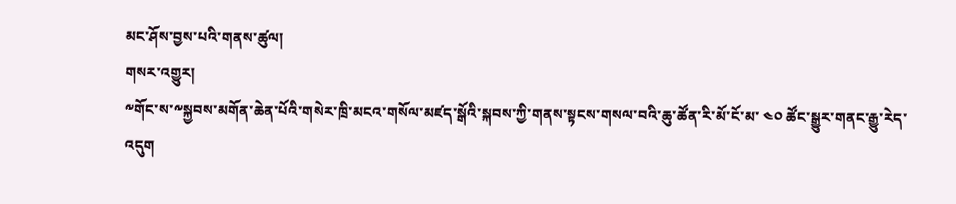མང་ཤོས་བྱས་པའི་གནས་ཚུལ།
གསར་འགྱུར།
༸གོང་ས་༸སྐྱབས་མགོན་ཆེན་པོའི་གསེར་ཁྲི་མངའ་གསོལ་མཛད་སྒོའི་སྐབས་ཀྱི་གནས་སྟངས་གསལ་བའི་ཆུ་ཚོན་རི་མོ་ངོ་མ་ ༤༠ ཚོང་སྒྱུར་གནང་རྒྱུ་རེད་འདུག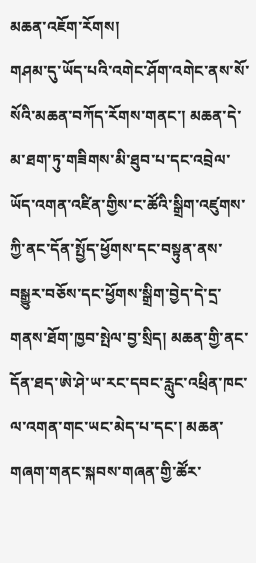མཆན་འཇོག་རོགས།
གཤམ་དུ་ཡོད་པའི་འགེང་ཤོག་འགེང་ནས་སོ་སོའི་མཆན་བཀོད་རོགས་གནང་། མཆན་དེ་མ་ཐག་ཏུ་གཟིགས་མི་ཐུབ་པ་དང་འབྲེལ་ཡོད་འགན་འཛིན་གྱིས་ང་ཚོའི་སྒྲིག་འཛུགས་ཀྱི་ནང་དོན་སྤྱོད་ཕྱོགས་དང་བསྟུན་ནས་བསྒྱུར་བཅོས་དང་ཕྱོགས་སྒྲིག་བྱེད་དེ་དྲ་གནས་ཐོག་ཁྱབ་སྤེལ་བྱ་སྲིད། མཆན་གྱི་ནང་དོན་ཐད་ཨེ་ཤེ་ཡ་རང་དབང་རླུང་འཕྲིན་ཁང་ལ་འགན་གང་ཡང་མེད་པ་དང་། མཆན་གཞག་གནང་སྐབས་གཞན་གྱི་ཚོར་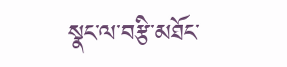སྣང་ལ་བརྩི་མཐོང་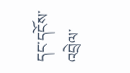དང་དངོས་འབྲེལ་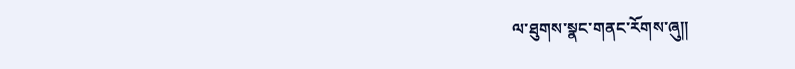ལ་ཐུགས་སྣང་གནང་རོགས་ཞུ༎